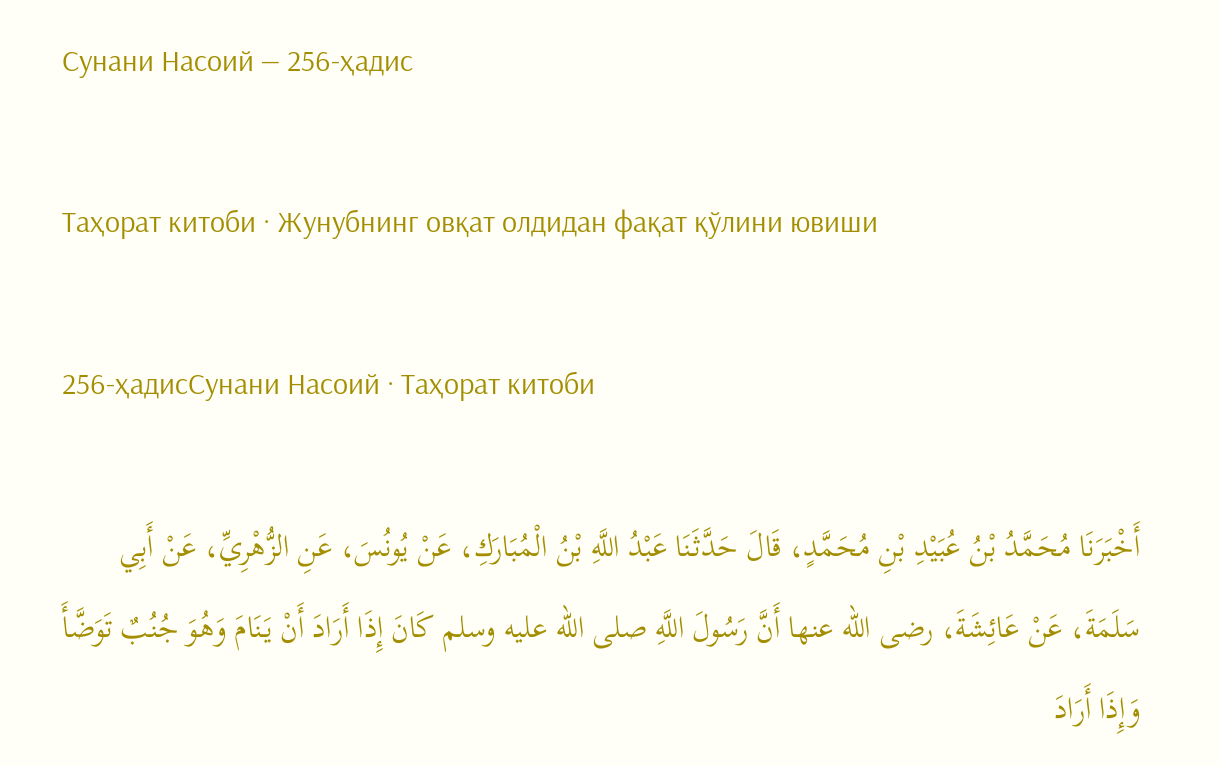Сунани Насоий — 256-ҳадис

Таҳорат китоби · Жунубнинг овқат олдидан фақат қўлини ювиши

256-ҳадисСунани Насоий · Таҳорат китоби

أَخْبَرَنَا مُحَمَّدُ بْنُ عُبَيْدِ بْنِ مُحَمَّدٍ، قَالَ حَدَّثَنَا عَبْدُ اللَّهِ بْنُ الْمُبَارَكِ، عَنْ يُونُسَ، عَنِ الزُّهْرِيِّ، عَنْ أَبِي سَلَمَةَ، عَنْ عَائِشَةَ، رضى الله عنها أَنَّ رَسُولَ اللَّهِ صلى الله عليه وسلم كَانَ إِذَا أَرَادَ أَنْ يَنَامَ وَهُوَ جُنُبٌ تَوَضَّأَ وَإِذَا أَرَادَ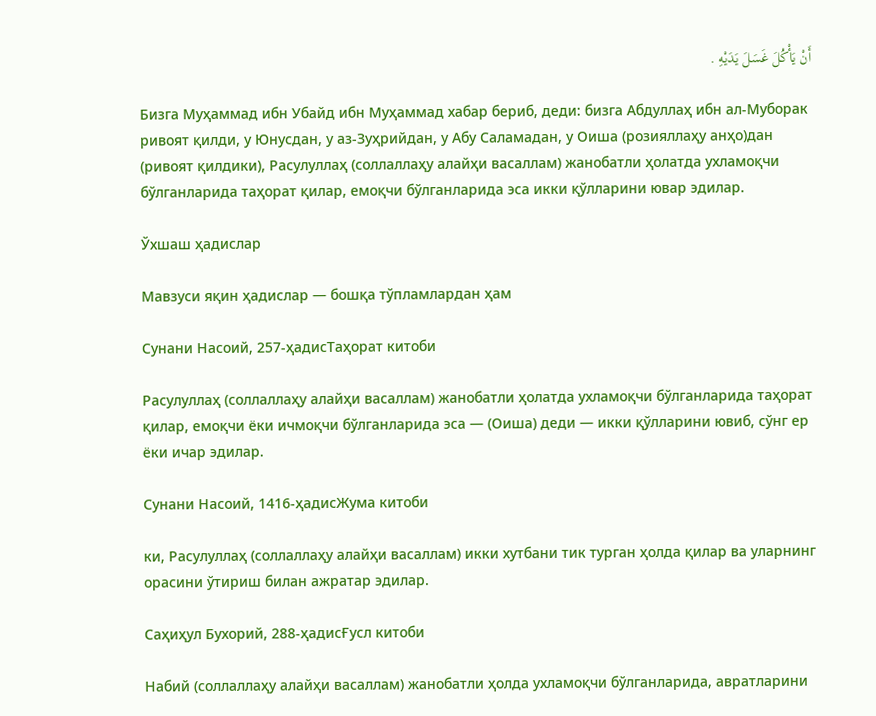أَنْ يَأْكُلَ غَسَلَ يَدَيْهِ .

Бизга Муҳаммад ибн Убайд ибн Муҳаммад хабар бериб, деди: бизга Абдуллаҳ ибн ал-Муборак ривоят қилди, у Юнусдан, у аз-Зуҳрийдан, у Абу Саламадан, у Оиша (розияллаҳу анҳо)дан (ривоят қилдики), Расулуллаҳ (соллаллаҳу алайҳи васаллам) жанобатли ҳолатда ухламоқчи бўлганларида таҳорат қилар, емоқчи бўлганларида эса икки қўлларини ювар эдилар.

Ўхшаш ҳадислар

Мавзуси яқин ҳадислар — бошқа тўпламлардан ҳам

Сунани Насоий, 257-ҳадисТаҳорат китоби

Расулуллаҳ (соллаллаҳу алайҳи васаллам) жанобатли ҳолатда ухламоқчи бўлганларида таҳорат қилар, емоқчи ёки ичмоқчи бўлганларида эса — (Оиша) деди — икки қўлларини ювиб, сўнг ер ёки ичар эдилар.

Сунани Насоий, 1416-ҳадисЖума китоби

ки, Расулуллаҳ (соллаллаҳу алайҳи васаллам) икки хутбани тик турган ҳолда қилар ва уларнинг орасини ўтириш билан ажратар эдилар.

Саҳиҳул Бухорий, 288-ҳадисҒусл китоби

Набий (соллаллаҳу алайҳи васаллам) жанобатли ҳолда ухламоқчи бўлганларида, авратларини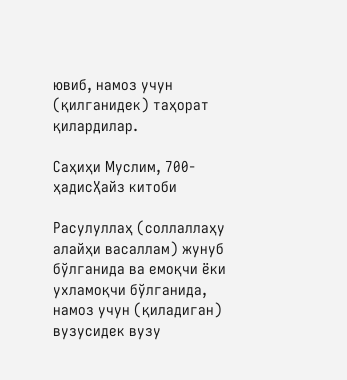ювиб, намоз учун (қилганидек) таҳорат қилардилар.

Саҳиҳи Муслим, 700-ҳадисҲайз китоби

Расулуллаҳ (соллаллаҳу алайҳи васаллам) жунуб бўлганида ва емоқчи ёки ухламоқчи бўлганида, намоз учун (қиладиган) вузусидек вузу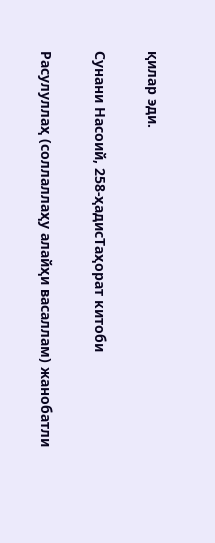қилар эди.

Сунани Насоий, 258-ҳадисТаҳорат китоби

Расулуллаҳ (соллаллаҳу алайҳи васаллам) жанобатли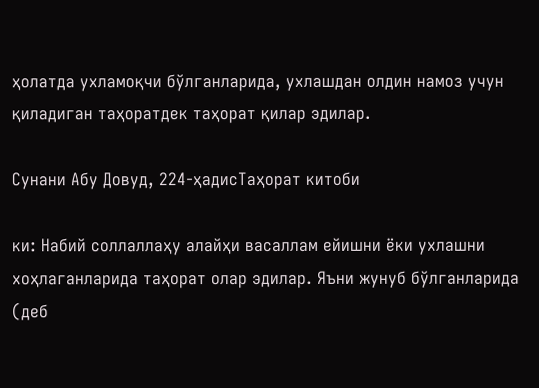ҳолатда ухламоқчи бўлганларида, ухлашдан олдин намоз учун қиладиган таҳоратдек таҳорат қилар эдилар.

Сунани Абу Довуд, 224-ҳадисТаҳорат китоби

ки: Набий соллаллаҳу алайҳи васаллам ейишни ёки ухлашни хоҳлаганларида таҳорат олар эдилар. Яъни жунуб бўлганларида (деб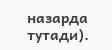назарда тутади).